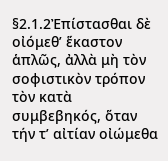§2.1.2Ἐπίστασθαι δὲ οἰόμεθʼ ἕκαστον ἁπλῶς, ἀλλὰ μὴ τὸν σοφιστικὸν τρόπον τὸν κατὰ συμβεβηκός, ὅταν τήν τʼ αἰτίαν οἰώμεθα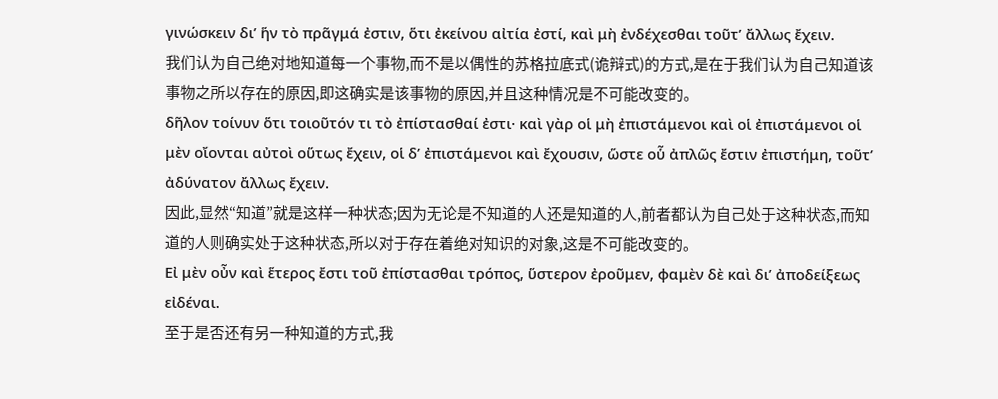γινώσκειν διʼ ἥν τὸ πρᾶγμά ἐστιν, ὅτι ἐκείνου αἰτία ἐστί, καὶ μὴ ἐνδέχεσθαι τοῦτʼ ἄλλως ἔχειν.
我们认为自己绝对地知道每一个事物,而不是以偶性的苏格拉底式(诡辩式)的方式,是在于我们认为自己知道该事物之所以存在的原因,即这确实是该事物的原因,并且这种情况是不可能改变的。
δῆλον τοίνυν ὅτι τοιοῦτόν τι τὸ ἐπίστασθαί ἐστι· καὶ γὰρ οἱ μὴ ἐπιστάμενοι καὶ οἱ ἐπιστάμενοι οἱ μὲν οἴονται αὐτοὶ οὕτως ἔχειν, οἱ δʼ ἐπιστάμενοι καὶ ἔχουσιν, ὥστε οὗ ἀπλῶς ἔστιν ἐπιστήμη, τοῦτʼ ἀδύνατον ἄλλως ἔχειν.
因此,显然“知道”就是这样一种状态;因为无论是不知道的人还是知道的人,前者都认为自己处于这种状态,而知道的人则确实处于这种状态,所以对于存在着绝对知识的对象,这是不可能改变的。
Εἰ μὲν οὖν καὶ ἕτερος ἔστι τοῦ ἐπίστασθαι τρόπος, ὕστερον ἐροῦμεν, φαμὲν δὲ καὶ διʼ ἀποδείξεως εἰδέναι.
至于是否还有另一种知道的方式,我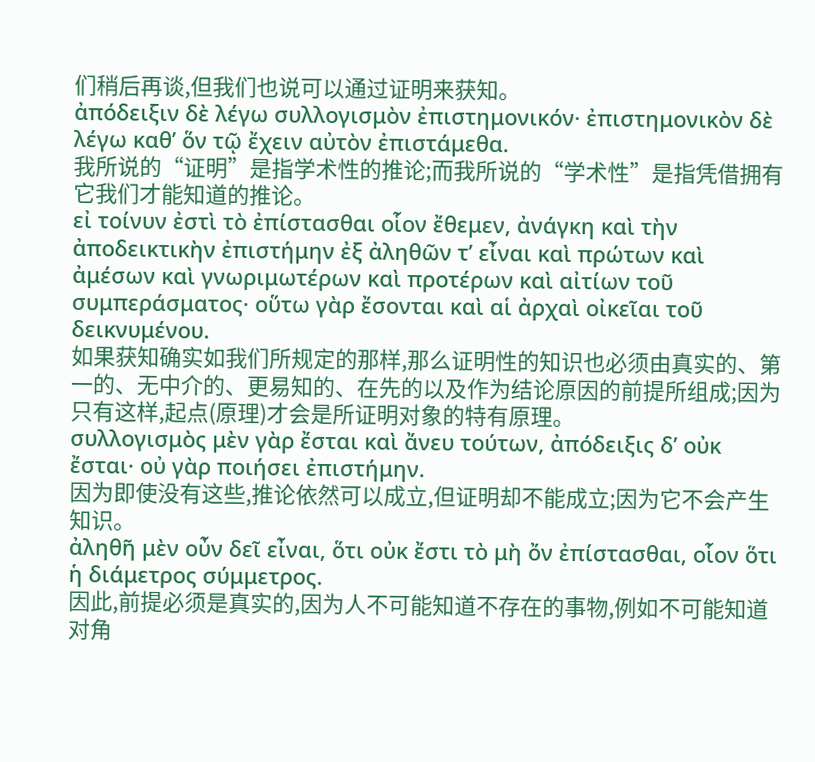们稍后再谈,但我们也说可以通过证明来获知。
ἀπόδειξιν δὲ λέγω συλλογισμὸν ἐπιστημονικόν· ἐπιστημονικὸν δὲ λέγω καθʼ ὅν τῷ ἔχειν αὐτὸν ἐπιστάμεθα.
我所说的“证明”是指学术性的推论;而我所说的“学术性”是指凭借拥有它我们才能知道的推论。
εἰ τοίνυν ἐστὶ τὸ ἐπίστασθαι οἷον ἔθεμεν, ἀνάγκη καὶ τὴν ἀποδεικτικὴν ἐπιστήμην ἐξ ἀληθῶν τʼ εἶναι καὶ πρώτων καὶ ἀμέσων καὶ γνωριμωτέρων καὶ προτέρων καὶ αἰτίων τοῦ συμπεράσματος· οὕτω γὰρ ἔσονται καὶ αἱ ἀρχαὶ οἰκεῖαι τοῦ δεικνυμένου.
如果获知确实如我们所规定的那样,那么证明性的知识也必须由真实的、第一的、无中介的、更易知的、在先的以及作为结论原因的前提所组成;因为只有这样,起点(原理)才会是所证明对象的特有原理。
συλλογισμὸς μὲν γὰρ ἔσται καὶ ἄνευ τούτων, ἀπόδειξις δʼ οὐκ ἔσται· οὐ γὰρ ποιήσει ἐπιστήμην.
因为即使没有这些,推论依然可以成立,但证明却不能成立;因为它不会产生知识。
ἀληθῆ μὲν οὖν δεῖ εἶναι, ὅτι οὐκ ἔστι τὸ μὴ ὄν ἐπίστασθαι, οἷον ὅτι ἡ διάμετρος σύμμετρος.
因此,前提必须是真实的,因为人不可能知道不存在的事物,例如不可能知道对角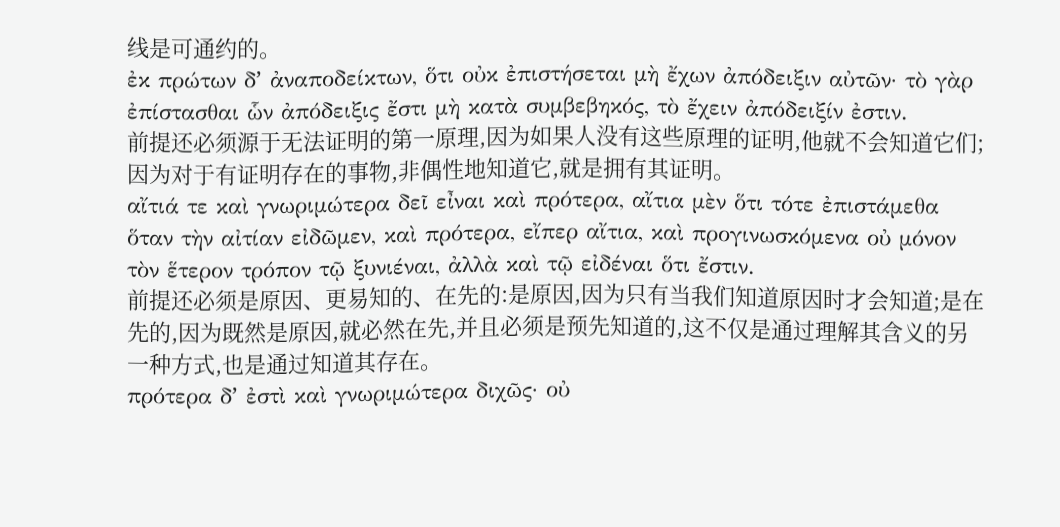线是可通约的。
ἐκ πρώτων δʼ ἀναποδείκτων, ὅτι οὐκ ἐπιστήσεται μὴ ἔχων ἀπόδειξιν αὐτῶν· τὸ γὰρ ἐπίστασθαι ὧν ἀπόδειξις ἔστι μὴ κατὰ συμβεβηκός, τὸ ἔχειν ἀπόδειξίν ἐστιν.
前提还必须源于无法证明的第一原理,因为如果人没有这些原理的证明,他就不会知道它们;因为对于有证明存在的事物,非偶性地知道它,就是拥有其证明。
αἴτιά τε καὶ γνωριμώτερα δεῖ εἶναι καὶ πρότερα, αἴτια μὲν ὅτι τότε ἐπιστάμεθα ὅταν τὴν αἰτίαν εἰδῶμεν, καὶ πρότερα, εἴπερ αἴτια, καὶ προγινωσκόμενα οὐ μόνον τὸν ἕτερον τρόπον τῷ ξυνιέναι, ἀλλὰ καὶ τῷ εἰδέναι ὅτι ἔστιν.
前提还必须是原因、更易知的、在先的:是原因,因为只有当我们知道原因时才会知道;是在先的,因为既然是原因,就必然在先,并且必须是预先知道的,这不仅是通过理解其含义的另一种方式,也是通过知道其存在。
πρότερα δʼ ἐστὶ καὶ γνωριμώτερα διχῶς· οὐ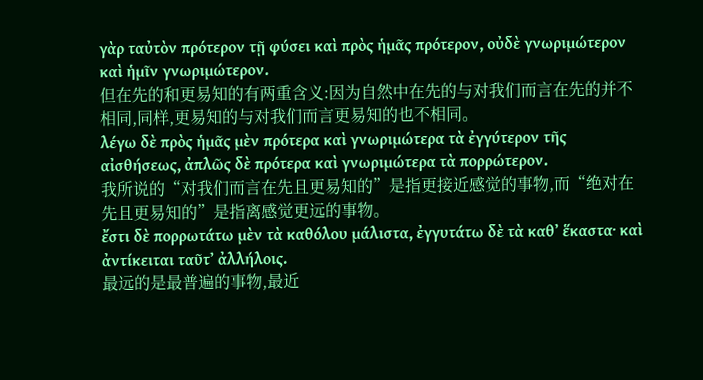γὰρ ταὐτὸν πρότερον τῇ φύσει καὶ πρὸς ἡμᾶς πρότερον, οὐδὲ γνωριμώτερον καὶ ἡμῖν γνωριμώτερον.
但在先的和更易知的有两重含义:因为自然中在先的与对我们而言在先的并不相同,同样,更易知的与对我们而言更易知的也不相同。
λέγω δὲ πρὸς ἡμᾶς μὲν πρότερα καὶ γνωριμώτερα τὰ ἐγγύτερον τῆς αἰσθήσεως, ἀπλῶς δὲ πρότερα καὶ γνωριμώτερα τὰ πορρώτερον.
我所说的“对我们而言在先且更易知的”是指更接近感觉的事物,而“绝对在先且更易知的”是指离感觉更远的事物。
ἔστι δὲ πορρωτάτω μὲν τὰ καθόλου μάλιστα, ἐγγυτάτω δὲ τὰ καθʼ ἕκαστα· καὶ ἀντίκειται ταῦτʼ ἀλλήλοις.
最远的是最普遍的事物,最近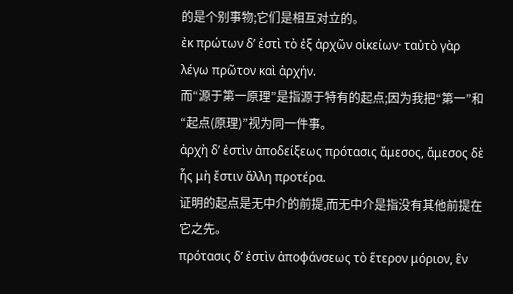的是个别事物;它们是相互对立的。
ἐκ πρώτων δʼ ἐστὶ τὸ ἐξ ἀρχῶν οἰκείων· ταὐτὸ γὰρ λέγω πρῶτον καὶ ἀρχήν.
而“源于第一原理”是指源于特有的起点;因为我把“第一”和“起点(原理)”视为同一件事。
ἀρχὴ δʼ ἐστὶν ἀποδείξεως πρότασις ἄμεσος, ἄμεσος δὲ ἧς μὴ ἔστιν ἄλλη προτέρα.
证明的起点是无中介的前提,而无中介是指没有其他前提在它之先。
πρότασις δʼ ἐστὶν ἀποφάνσεως τὸ ἕτερον μόριον, ἓν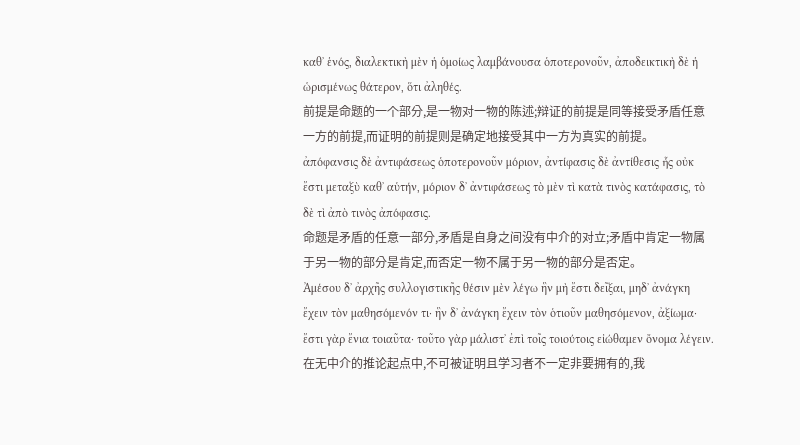καθʼ ἑνός, διαλεκτικὴ μὲν ἡ ὁμοίως λαμβάνουσα ὁποτερονοῦν, ἀποδεικτικὴ δὲ ἡ ὡρισμένως θάτερον, ὅτι ἀληθές.
前提是命题的一个部分,是一物对一物的陈述;辩证的前提是同等接受矛盾任意一方的前提,而证明的前提则是确定地接受其中一方为真实的前提。
ἀπόφανσις δὲ ἀντιφάσεως ὁποτερονοῦν μόριον, ἀντίφασις δὲ ἀντίθεσις ἧς οὐκ ἔστι μεταξὺ καθ᾿ αὑτήν, μόριον δʼ ἀντιφάσεως τὸ μὲν τὶ κατὰ τινὸς κατάφασις, τὸ δὲ τὶ ἀπὸ τινὸς ἀπόφασις.
命题是矛盾的任意一部分,矛盾是自身之间没有中介的对立;矛盾中肯定一物属于另一物的部分是肯定,而否定一物不属于另一物的部分是否定。
Ἀμέσου δʼ ἀρχῆς συλλογιστικῆς θέσιν μὲν λέγω ἣν μὴ ἔστι δεῖξαι, μηδʼ ἀνάγκη ἔχειν τὸν μαθησόμενόν τι· ἣν δʼ ἀνάγκη ἔχειν τὸν ὁτιοῦν μαθησόμενον, ἀξίωμα· ἔστι γὰρ ἔνια τοιαῦτα· τοῦτο γὰρ μάλιστʼ ἐπὶ τοῖς τοιούτοις εἰώθαμεν ὄνομα λέγειν.
在无中介的推论起点中,不可被证明且学习者不一定非要拥有的,我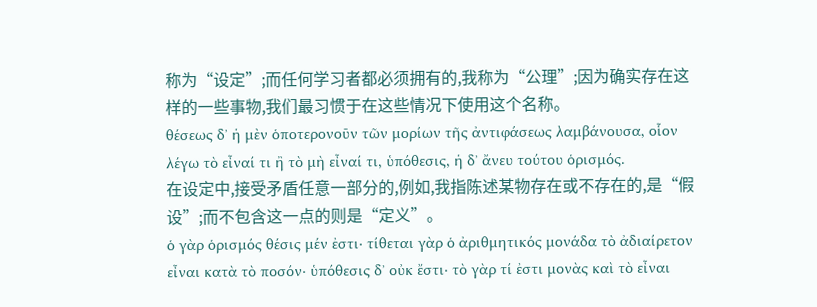称为“设定”;而任何学习者都必须拥有的,我称为“公理”;因为确实存在这样的一些事物,我们最习惯于在这些情况下使用这个名称。
θέσεως δʼ ἡ μὲν ὁποτερονοῦν τῶν μορίων τῆς ἀντιφάσεως λαμβάνουσα, οἷον λέγω τὸ εἶναί τι ἢ τὸ μὴ εἶναί τι, ὑπόθεσις, ἡ δʼ ἄνευ τούτου ὁρισμός.
在设定中,接受矛盾任意一部分的,例如,我指陈述某物存在或不存在的,是“假设”;而不包含这一点的则是“定义”。
ὁ γὰρ ὁρισμός θέσις μέν ἐστι· τίθεται γὰρ ὁ ἀριθμητικός μονάδα τὸ ἀδιαίρετον εἶναι κατὰ τὸ ποσόν· ὑπόθεσις δʼ οὐκ ἔστι· τὸ γὰρ τί ἐστι μονὰς καὶ τὸ εἶναι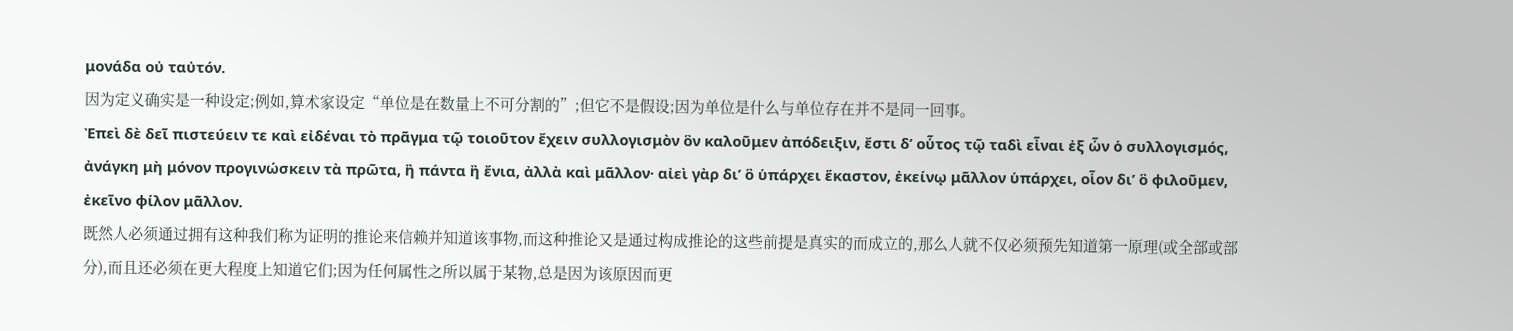μονάδα οὐ ταὐτόν.
因为定义确实是一种设定;例如,算术家设定“单位是在数量上不可分割的”;但它不是假设;因为单位是什么与单位存在并不是同一回事。
Ἐπεὶ δὲ δεῖ πιστεύειν τε καὶ εἰδέναι τὸ πρᾶγμα τῷ τοιοῦτον ἔχειν συλλογισμὸν ὃν καλοῦμεν ἀπόδειξιν, ἔστι δʼ οὗτος τῷ ταδὶ εἶναι ἐξ ὧν ὁ συλλογισμός, ἀνάγκη μὴ μόνον προγινώσκειν τὰ πρῶτα, ἢ πάντα ἢ ἔνια, ἀλλὰ καὶ μᾶλλον· αἰεὶ γὰρ διʼ ὃ ὑπάρχει ἕκαστον, ἐκείνῳ μᾶλλον ὑπάρχει, οἷον διʼ ὃ φιλοῦμεν, ἐκεῖνο φίλον μᾶλλον.
既然人必须通过拥有这种我们称为证明的推论来信赖并知道该事物,而这种推论又是通过构成推论的这些前提是真实的而成立的,那么人就不仅必须预先知道第一原理(或全部或部分),而且还必须在更大程度上知道它们;因为任何属性之所以属于某物,总是因为该原因而更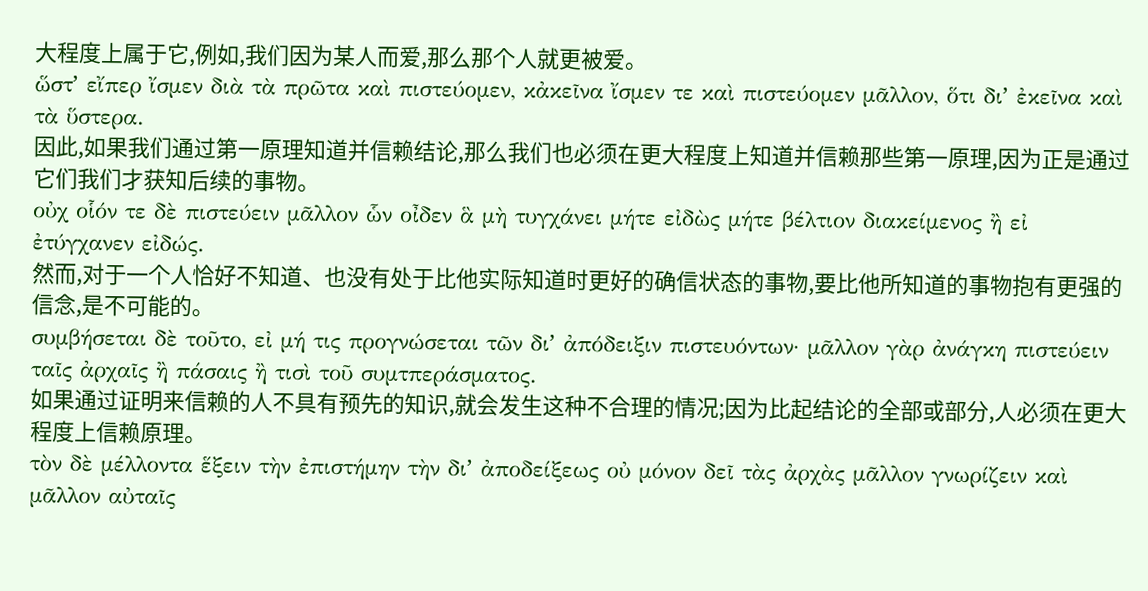大程度上属于它,例如,我们因为某人而爱,那么那个人就更被爱。
ὥστʼ εἴπερ ἴσμεν διὰ τὰ πρῶτα καὶ πιστεύομεν, κἀκεῖνα ἴσμεν τε καὶ πιστεύομεν μᾶλλον, ὅτι διʼ ἐκεῖνα καὶ τὰ ὕστερα.
因此,如果我们通过第一原理知道并信赖结论,那么我们也必须在更大程度上知道并信赖那些第一原理,因为正是通过它们我们才获知后续的事物。
οὐχ οἷόν τε δὲ πιστεύειν μᾶλλον ὧν οἶδεν ἃ μὴ τυγχάνει μήτε εἰδὼς μήτε βέλτιον διακείμενος ἢ εἰ ἐτύγχανεν εἰδώς.
然而,对于一个人恰好不知道、也没有处于比他实际知道时更好的确信状态的事物,要比他所知道的事物抱有更强的信念,是不可能的。
συμβήσεται δὲ τοῦτο, εἰ μή τις προγνώσεται τῶν διʼ ἀπόδειξιν πιστευόντων· μᾶλλον γὰρ ἀνάγκη πιστεύειν ταῖς ἀρχαῖς ἢ πάσαις ἢ τισὶ τοῦ συμτπεράσματος.
如果通过证明来信赖的人不具有预先的知识,就会发生这种不合理的情况;因为比起结论的全部或部分,人必须在更大程度上信赖原理。
τὸν δὲ μέλλοντα ἕξειν τὴν ἐπιστήμην τὴν διʼ ἀποδείξεως οὐ μόνον δεῖ τὰς ἀρχὰς μᾶλλον γνωρίζειν καὶ μᾶλλον αὐταῖς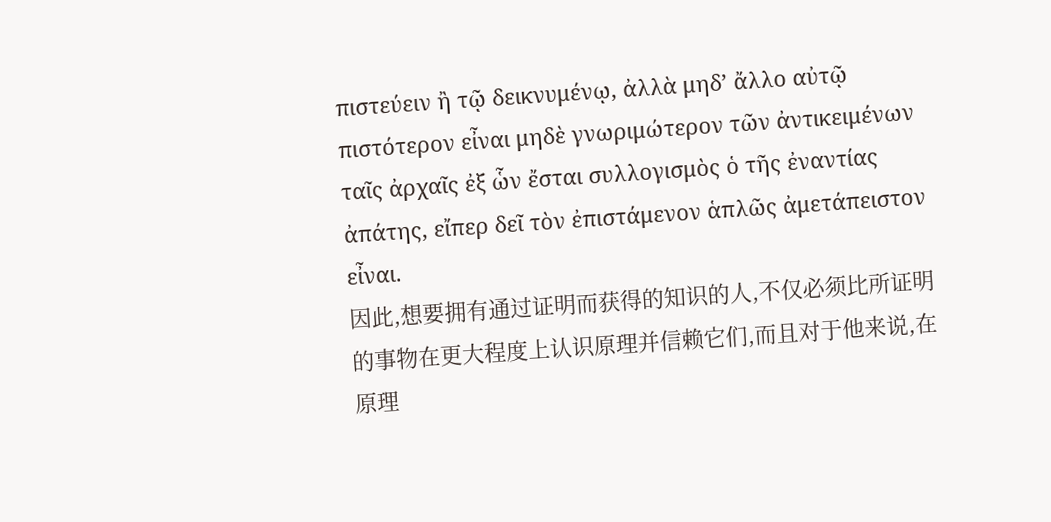πιστεύειν ἢ τῷ δεικνυμένῳ, ἀλλὰ μηδʼ ἄλλο αὐτῷ πιστότερον εἶναι μηδὲ γνωριμώτερον τῶν ἀντικειμένων ταῖς ἀρχαῖς ἐξ ὧν ἔσται συλλογισμὸς ὁ τῆς ἐναντίας ἀπάτης, εἴπερ δεῖ τὸν ἐπιστάμενον ἁπλῶς ἀμετάπειστον εἶναι.
因此,想要拥有通过证明而获得的知识的人,不仅必须比所证明的事物在更大程度上认识原理并信赖它们,而且对于他来说,在原理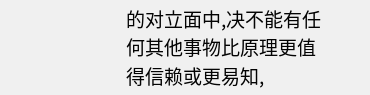的对立面中,决不能有任何其他事物比原理更值得信赖或更易知,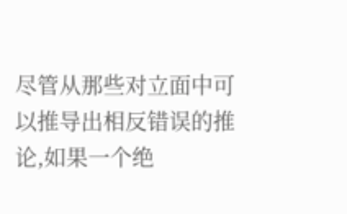尽管从那些对立面中可以推导出相反错误的推论,如果一个绝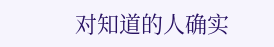对知道的人确实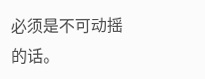必须是不可动摇的话。